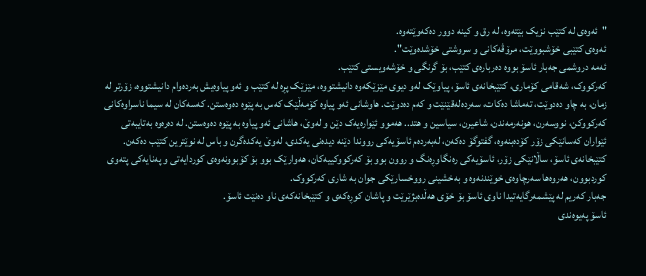"ئەوەی لە کتێب نزیک بێتەوە، لە رق و کینە دوور دەکەوێتەوە.
ئەوەی کتێبی خۆشبووێت، مرۆڤەکانی و سروشتی خۆشدەوێت".
ئەمە دروشمی جەبار ئاسۆ بووە دەربارەی کتێب، بۆ گرنگی و خۆشەویستی کتێب.
کەرکووک، شەقامی کۆماری، کتێبخانەی ئاسۆ، پیاوێک لەو دیوی مێزێکەوە دانیشتووە، مێزێک پڕە لە کتێب و ئەو پیاوەیش بەردەوام دانیشتووە، زۆرتر لە زمان، بە چاو دەدوێت، تەماشا دەکات، سەردەلەقێنێت و کەم دەدوێت. هاوشانی ئەو پیاوە کۆمەڵێک کەس بە پێوە دەوەستن. کەسەکان لە سیما ناسراوەکانی کەرکووکن، نووسەرن، هونەرمەندن، شاعیرن، سیاسین و هتد.. هەموو ئێوارەیەک دێن و لەوێ، هاشانی ئەو پیاوە بە پێوە دەوەستن. لە دەرەوە بەتایبەتی ئێواران کەسانێکی زۆر کۆدەبنەوە، گفتوگۆ دەکەن، لەبەردەم ئاسۆیەکی رووندا دێنە دیدەنی یەکدی، لەوێ یەکدەگرن و باس لە نوێترین کتێب دەکەن. کتێبخانەی ئاسۆ، ساڵانێکی زۆر، ئاسۆیەکی رەنگاوڕەنگ و روون بوو بۆ کەرکووکییەکان، هەوارێک بوو بۆ کۆبوونەوەی کوردایەتی و پەنایەکی پتەوی کوردبوون، هەروەها سەرچاوەی خوێندنەوە و بەخشینی رووخسارێکی جوان بە شاری کەرکووک.
جەبار کەریم لە پێشمەرگایەتیدا ناوی ئاسۆ بۆ خۆی هەڵدەبژێرێت و پاشان کوڕەکەی و کتێبخانەکەی ناو دەنێت ئاسۆ.
ئاسۆ پەیوەندی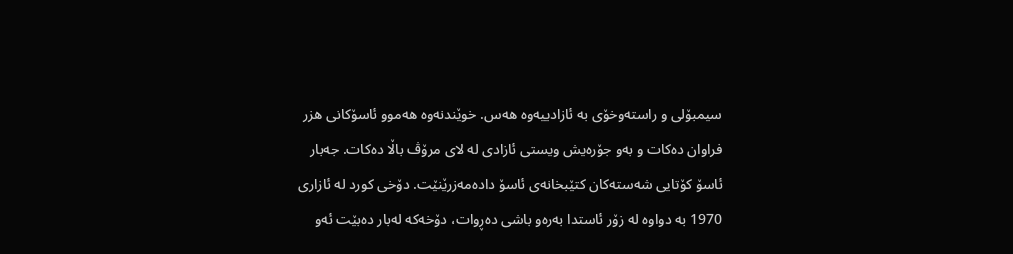سیمبۆلی و راستەوخۆی بە ئازادییەوە هەس. خوێندنەوە هەموو ئاسۆکانی هزر فراوان دەکات و بەو جۆرەیش ویستی ئازادی لە لای مرۆڤ باڵا دەکات. جەبار ئاسۆ کۆتایی شەستەکان کتێبخانەی ئاسۆ دادەمەزرێنێت. دۆخی کورد لە ئازاری 1970 بە دواوە لە زۆر ئاستدا بەرەو باشی دەڕوات، دۆخەکە لەبار دەبێت ئەو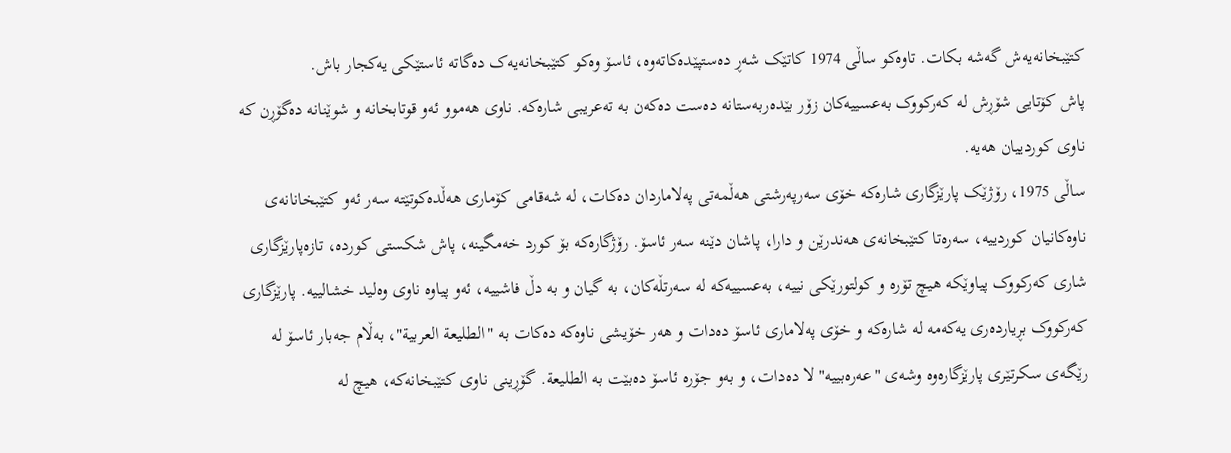کتێبخانەیەش گەشە بکات. تاوەکو ساڵی 1974 کاتێک شەڕ دەستپێدەکاتەوە، ئاسۆ وەکو کتێبخانەیەک دەگاتە ئاستێکی یەکجار باش.
پاش کۆتایی شۆڕش لە کەرکووک بەعسییەکان زۆر بێدەربەستانە دەست دەکەن بە تەعریبی شارەکە. ناوی هەموو ئەو قوتابخانە و شوێنانە دەگۆڕن کە ناوی کوردییان هەیە.
ساڵی 1975، رۆژێک پارێزگاری شارەکە خۆی سەرپەرشتی هەڵمەتی پەلاماردان دەکات، لە شەقامی کۆماری هەڵدەکوتێتە سەر ئەو کتێبخانانەی ناوەکانیان کوردییە، سەرەتا کتێبخانەی هەندرێن و دارا، پاشان دێنە سەر ئاسۆ. رۆژگارەکە بۆ کورد خەمگینە، پاش شکستی کوردە، تازەپارێزگاری شاری کەرکووک پیاوێکە هیچ تۆرە و کولتورێکی نییە، بەعسییەکە لە سەرتڵەکان، بە گیان و بە دڵ فاشییە، ئەو پیاوە ناوی وەلید خشالییە. پارێزگاری کەرکووک بڕیاردەری یەکەمە لە شارەکە و خۆی پەلاماری ئاسۆ دەدات و هەر خۆیشی ناوەکە دەکات بە "الطليعة العربية"، بەڵام جەبار ئاسۆ لە رێگەی سکرتێری پارێزگارەوە وشەی "عەرەبییە" لا دەدات، و بەو جۆرە ئاسۆ دەبێت بە الطليعة. گۆڕینی ناوی کتێبخانەکە، هیچ لە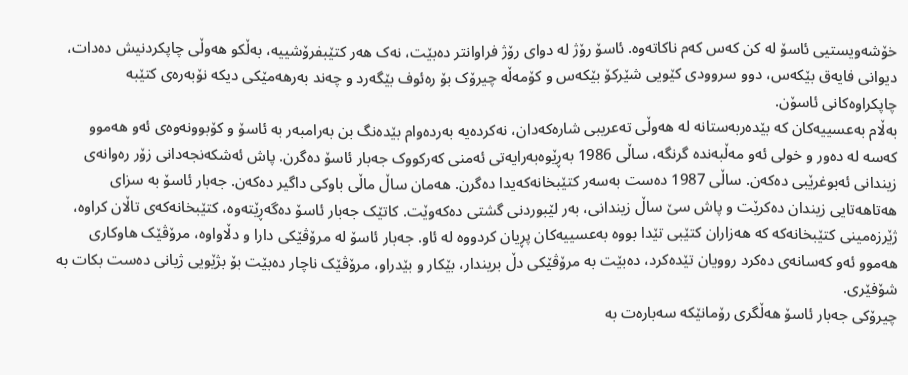خۆشەویستیی ئاسۆ لە کن کەس کەم ناکاتەوە. ئاسۆ رۆژ لە دوای رۆژ فراوانتر دەبێت، نەک هەر کتێبفرۆشییە، بەڵکو هەوڵی چاپکردنیش دەدات، دیوانی فایەق بێکەس، دوو سروودی کێویی شێرکۆ بێکەس و کۆمەڵە چیرۆک بۆ رەئوف بێگەرد و چەند بەرهەمێکی دیکە نۆبەرەی کتێبە چاپکراوەکانی ئاسۆن.
بەڵام بەعسییەکان کە بێدەربەستانە لە هەوڵی تەعریبی شارەکەدان، نەکردەیە بەردەوام بێدەنگ بن بەرامبەر بە ئاسۆ و کۆبوونەوەی ئەو هەموو کەسە لە دەور و خولی ئەو مەڵبەندە گرنگە، ساڵی 1986 بەڕێوەبەرایەتی ئەمنی کەرکووک جەبار ئاسۆ دەگرن. پاش ئەشکەنجەدانی زۆر رەوانەی زیندانی ئەبوغرێبی دەکەن. ساڵی 1987 دەست بەسەر کتێبخانەکەیدا دەگرن. هەمان ساڵ ماڵی باوکی داگیر دەکەن. جەبار ئاسۆ بە سزای هەتاهەتایی زیندان دەکرێت و پاش سێ ساڵ زیندانی، بەر لێبوردنی گشتی دەکەوێت. کاتێک جەبار ئاسۆ دەگەڕێتەوە، کتێبخانەکەی تاڵان کراوە، ژێرزەمینی کتێبخانەکە کە هەزاران کتێبی تێدا بووە بەعسییەکان پڕیان کردووە لە ئاو. جەبار ئاسۆ لە مرۆڤێکی دارا و دڵاواوە، مرۆڤێک هاوکاری هەموو ئەو کەسانەی دەکرد روویان تێدەکرد، دەبێت بە مرۆڤێکی دڵ بریندار، بێکار و بێدراو، مرۆڤێک ناچار دەبێت بۆ بژێویی ژیانی دەست بکات بە شۆفێری.
چیرۆکی جەبار ئاسۆ هەڵگری رۆمانێکە سەبارەت بە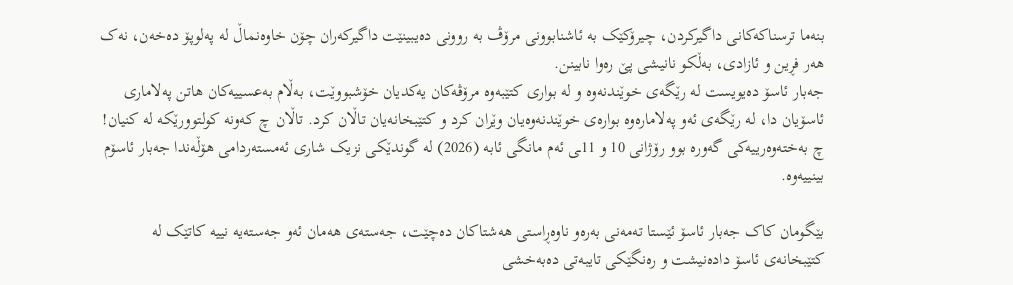بنەما ترسناکەکانی داگیرکردن، چیرۆکێک بە ئاشنابوونی مرۆڤ بە روونی دەیبینێت داگیرکەران چۆن خاوەنماڵ لە پەلوپۆ دەخەن، نەک هەر فڕین و ئازادی، بەڵکو نانیشی پێ رەوا نابینن.
جەبار ئاسۆ دەیویست لە رێگەی خوێندنەوە و لە بواری کتێبەوە مرۆڤەکان یەکدیان خۆشبووێت، بەڵام بەعسییەکان هاتن پەلاماری ئاسۆیان دا، لە رێگەی ئەو پەلامارەوە بوارەی خوێندنەوەیان وێران کرد و کتێبخانەیان تاڵان کرد. تاڵان چ کەونە کولتوورێکە لە کنیان!
چ بەختەوەرییەکی گەورە بوو رۆژانی 10 و 11ـی ئەم مانگی ئابە (2026) لە گوندێکی نزیک شاری ئەمستەردامی هۆڵەندا جەبار ئاسۆم بینییەوە.

بێگومان کاک جەبار ئاسۆ ئێستا تەمەنی بەرەو ناوەڕاستی هەشتاکان دەچێت، جەستەی هەمان ئەو جەستەیە نییە کاتێک لە کتێبخانەی ئاسۆ دادەنیشت و رەنگێکی تایبەتی دەبەخشی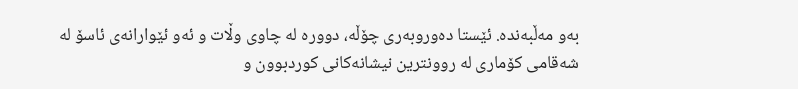بەو مەڵبەندە. ئێستا دەوروبەری چۆڵە، دوورە لە چاوی وڵات و ئەو ئێوارانەی ئاسۆ لە شەقامی کۆماری لە روونترین نیشانەکانی کوردبوون و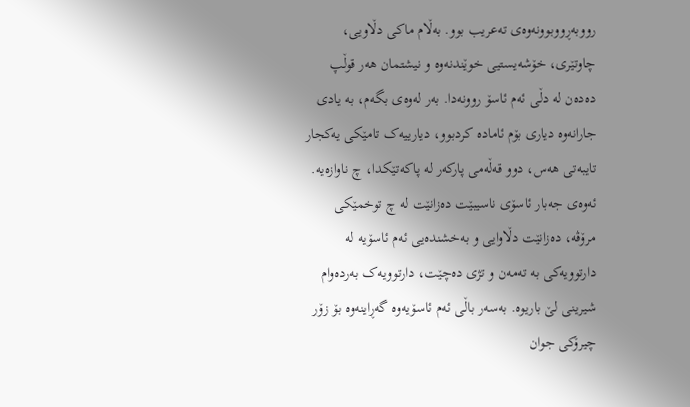رووبەڕووبوونەوەی تەعریب بوو. بەڵام ماکی دڵاویی، چاوتێری، خۆشەیستیی خوێندنەوە و نیشتمان هەر قوڵپ دەدەن لە دڵی ئەم ئاسۆ روونەدا. بەر لەوەی بگەم، بە یادی جارانەوە دیاری بۆم ئامادە کردبوو، دیارییەک تامێکی یەکجار تایبەتی هەس، دوو قەڵەمی پارکەر لە پاکەتێکدا، چ ناوازەیە.
ئەوەی جەبار ئاسۆی ناسیبێت دەزانێت لە چ توخمێکی مرۆڤە، دەزانێت دڵاوایی و بەخشندەیی ئەم ئاسۆیە لە دارتوویەکی بە تەمەن و تژی دەچێت، دارتوویەک بەردەوام شیرینی لێ باریوە. بەسەر باڵی ئەم ئاسۆیەوە گەڕاینەوە بۆ زۆر چیرۆکی جوان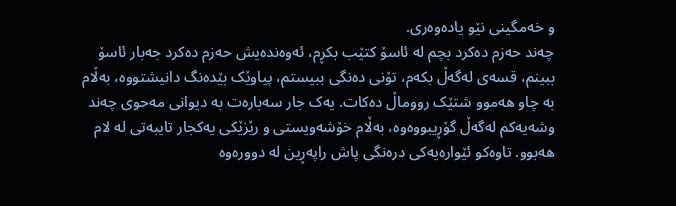و خەمگینی نێو یادەوەری.
چەند حەزم دەکرد بچم لە ئاسۆ کتێب بکڕم، ئەوەندەیش حەزم دەکرد جەبار ئاسۆ ببینم، قسەی لەگەڵ بکەم، تۆنی دەنگی ببیستم، پیاوێک بێدەنگ دانیشتووە، بەڵام بە چاو هەموو شتێک رووماڵ دەکات. یەک جار سەبارەت بە دیوانی مەحوی چەند وشەیەکم لەگەڵ گۆڕیبووەوە، بەڵام خۆشەویستی و رێزێکی یەکجار تایبەتی لە لام هەبوو. تاوەکو ئێوارەیەکی درەنگی پاش راپەڕین لە دوورەوە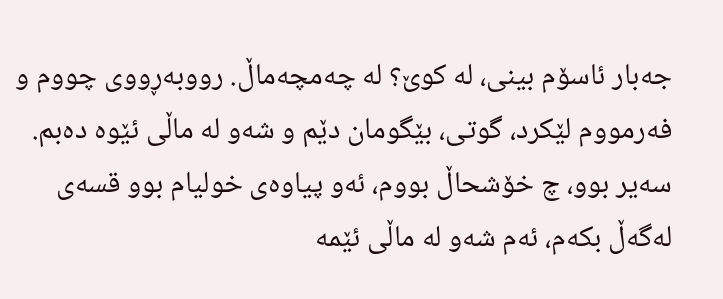جەبار ئاسۆم بینی، لە کوێ؟ لە چەمچەماڵ. رووبەڕووی چووم و فەرمووم لێکرد، گوتی، بێگومان دێم و شەو لە ماڵی ئێوە دەبم. سەیر بوو، چ خۆشحاڵ بووم، ئەو پیاوەی خولیام بوو قسەی لەگەڵ بکەم، ئەم شەو لە ماڵی ئێمە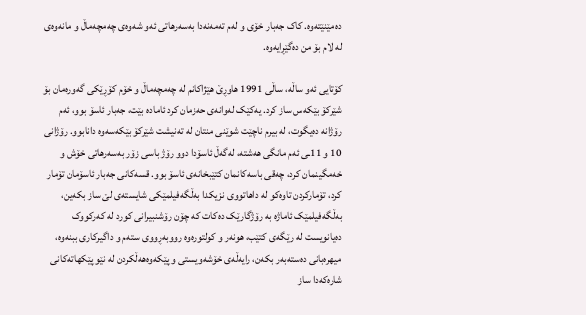دەمێنێتەوە. کاک جەبار خۆی و لەم تەمەنەدا بەسەرهاتی ئەو شەوەی چەمچەماڵ و مانەوەی لە لام بۆ من دەگێڕایەوە.

کۆتایی ئەو ساڵە، ساڵی 1991 هاوڕێ هێژاکانم لە چەمچەماڵ و خۆم کۆڕێکی گەورەمان بۆ شێرکۆ بێکەس ساز کرد. یەکێک لەوانەی حەزمان کرد ئامادە بێت، جەبار ئاسۆ بوو، ئەم رۆژانە دەیگوت، لە بیرم ناچێت شوێنی منتان لە تەنیشت شێرکۆ بێکەسەوە دانابوو. رۆژانی 10 و 11ـی ئەم مانگی هەشتە، لەگەڵ ئاسۆدا دوو رۆژ باسی زۆر بەسەرهاتی خۆش و خەمگینمان کرد، چەقی باسەکانمان کتێبخانەی ئاسۆ بوو. قسەکانی جەبار ئاسۆمان تۆمار کرد، تۆمارکردن تاوەکو لە داهاتووی نزیکدا بەڵگەفیلمێکی شایستەی لێ ساز بکەین، بەڵگەفیلمێک ئاماژە بە رۆژگارێک دەکات کە چۆن رۆشنبیرانی کورد لە کەرکووک دەیانویست لە رێگەی کتێب، هونەر و کولتورەوە رووبەڕووی ستەم و داگیرکاری ببنەوە، میهرەبانی دەستەبەر بکەن، رایەڵەی خۆشەویستی و پێکەوەهەڵکردن لە نێو پێکهاتەکانی شارەکەدا ساز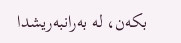بکەن، لە بەرانبەریشدا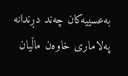بەعسییەکان چەند دڕندانە پەلاماری خاوەن ماڵیان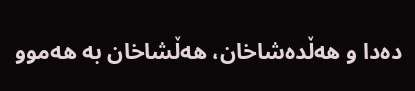دەدا و هەڵدەشاخان، هەڵشاخان بە هەموو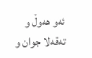ئەو هەوڵ و تەقەلا جوان و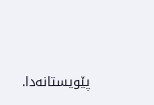پێویستانەدا.